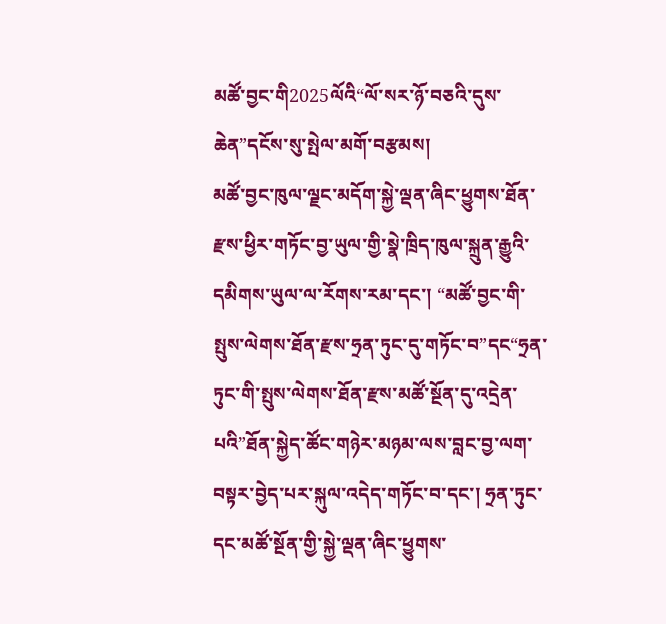མཚོ་བྱང་གི2025ལོའི“ལོ་སར་ཉོ་བཅའི་དུས་ཆེན”དངོས་སུ་སྤེལ་མགོ་བརྩམས།
མཚོ་བྱང་ཁུལ་ལྗང་མདོག་སྐྱེ་ལྡན་ཞིང་ཕྱུགས་ཐོན་རྫས་ཕྱིར་གཏོང་བྱ་ཡུལ་གྱི་སྣེ་ཁྲིད་ཁུལ་སྐྲུན་རྒྱུའི་དམིགས་ཡུལ་ལ་རོགས་རམ་དང་། “མཚོ་བྱང་གི་སྤུས་ལེགས་ཐོན་རྫས་ཧྲན་ཏུང་དུ་གཏོང་བ”དང“ཧྲན་ཏུང་གི་སྤུས་ལེགས་ཐོན་རྫས་མཚོ་སྔོན་དུ་འདྲེན་པའི”ཐོན་སྐྱེད་ཚོང་གཉེར་མཉམ་ལས་བླང་བྱ་ལག་བསྟར་བྱེད་པར་སྐུལ་འདེད་གཏོང་བ་དང་། ཧྲན་ཏུང་དང་མཚོ་སྔོན་གྱི་སྐྱེ་ལྡན་ཞིང་ཕྱུགས་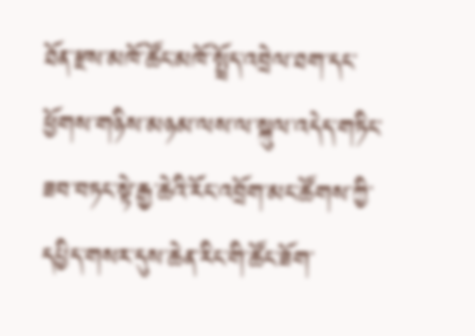ཐོན་རྫས་མཁོ་ཚོང་མཁོ་སྤྲོད་འབྲེལ་ཐག་དང་ཕྱོགས་གཉིས་མཉམ་ལས་ལ་སྐུལ་འདེད་གཏིང་ཟབ་བཏང་སྟེ་རྒྱ་ཆེའི་རོང་འབྲོག་མང་ཚོགས་ཀྱི་དཔྱིད་གསར་དུས་ཆེན་རིང་གི་ཚོང་ཟོག་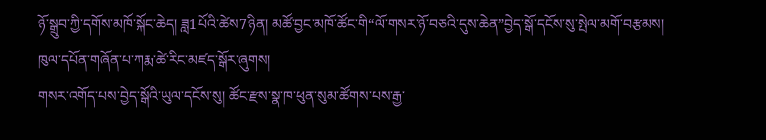ཉོ་སྒྲུབ་ཀྱི་དགོས་མཁོ་སྐོང་ཆེད། ཟླ1པོའི་ཚེས7ཉིན། མཚོ་བྱང་མཁོ་ཚོང་གི“ལོ་གསར་ཉོ་བཅའི་དུས་ཆེན”བྱེད་སྒོ་དངོས་སུ་སྤེལ་མགོ་བརྩམས། ཁུལ་དཔོན་གཞོན་པ་ཀརྨ་ཚེ་རིང་མཛད་སྒོར་ཞུགས།
གསར་འགོད་པས་བྱེད་སྒོའི་ཡུལ་དངོས་སུ། ཚོང་རྫས་སྣ་ཁ་ཕུན་སུམ་ཚོགས་པས་རྒྱ་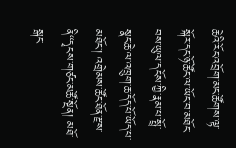ཆེའི་རོང་འབྲོག་མང་ཚོགས་ལྟ་སྐོར་དང་ཉོ་ཚོང་ལ་ཡོང་བ་མཐོང་བས་ཡུལ་དངོས་ཀྱི་རྣམ་པ་སྤྲོ་སྣང་ཆེ་ལ་འཁྲུག་ཆ་དོད་པོ་ཡོད་པ་མཐོང་། འགྲེམས་ཚོང་ཐོན་རྫས་ནི“དྭངས་གཙང་མཚོ་སྔོན། མཐོ་སྒང་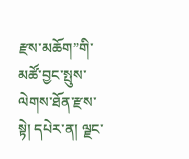རྫས་མཆོག”གི་མཚོ་བྱང་སྤུས་ལེགས་ཐོན་རྫས་སྟེ། དཔེར་ན། ལྗང་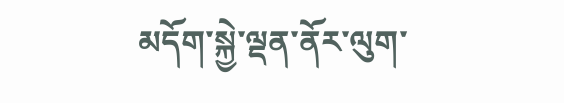མདོག་སྐྱེ་ལྡན་ནོར་ལུག་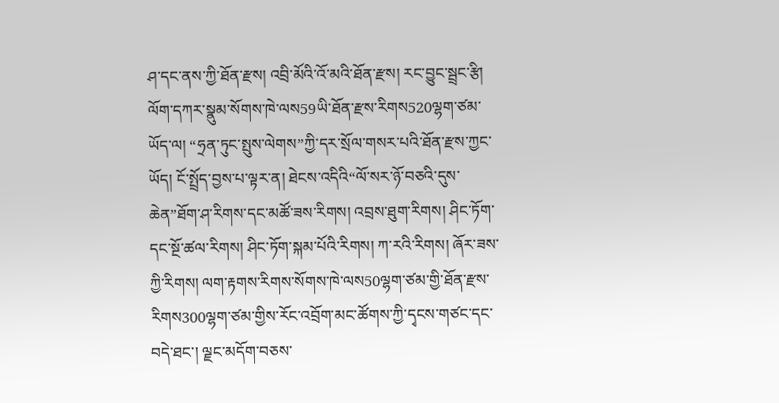ཤ་དང་ནས་ཀྱི་ཐོན་རྫས། འབྲི་མོའི་འོ་མའི་ཐོན་རྫས། རང་བྱུང་སྦྲང་རྩི། ལོག་དཀར་སྣུམ་སོགས་ཁེ་ལས59ཡི་ཐོན་རྫས་རིགས520ལྷག་ཙམ་ཡོད་ལ། “ཧྲན་ཏུང་སྤུས་ལེགས”ཀྱི་དར་སྲོལ་གསར་པའི་ཐོན་རྫས་ཀྱང་ཡོད། ངོ་སྤྲོད་བྱས་པ་ལྟར་ན། ཐེངས་འདིའི“ལོ་སར་ཉོ་བཅའི་དུས་ཆེན”ཐོག་ཤ་རིགས་དང་མཚོ་ཟས་རིགས། འབྲས་ཐུག་རིགས། ཤིང་ཏོག་དང་སྔོ་ཚལ་རིགས། ཤིང་ཏོག་སྐམ་པོའི་རིགས། ཀ་རའི་རིགས། ཞོར་ཟས་ཀྱི་རིགས། ལག་རྟགས་རིགས་སོགས་ཁེ་ལས50ལྷག་ཙམ་གྱི་ཐོན་རྫས་རིགས300ལྷག་ཙམ་གྱིས་རོང་འབྲོག་མང་ཚོགས་ཀྱི་དྭངས་གཙང་དང་བདེ་ཐང་། ལྗང་མདོག་བཅས་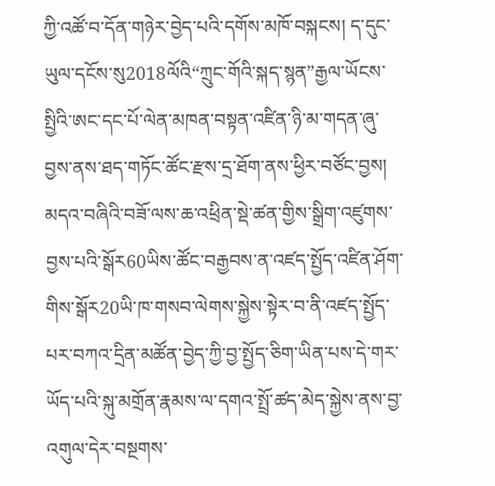ཀྱི་འཚོ་བ་དོན་གཉེར་བྱེད་པའི་དགོས་མཁོ་བསྐངས། ད་དུང་ཡུལ་དངོས་སུ2018ལོའི“ཀྲུང་གོའི་སྐད་སྙན”རྒྱལ་ཡོངས་སྤྱིའི་ཨང་དང་པོ་ལེན་མཁན་བསྟན་འཛིན་ཉི་མ་གདན་ཞུ་བྱས་ནས་ཐད་གཏོང་ཚོང་རྫས་དྲ་ཐོག་ནས་ཕྱིར་བཙོང་བྱས། མདའ་བཞིའི་བཟོ་ལས་ཆ་འཕྲིན་སྡེ་ཚན་གྱིས་སྒྲིག་འཛུགས་བྱས་པའི་སྒོར60ཡིས་ཚོང་བརྒྱབས་ན་འཛད་སྤྱོད་འཛིན་ཤོག་གིས་སྒོར20ཡི་ཁ་གསབ་ལེགས་སྐྱེས་སྟེར་བ་ནི་འཛད་སྤྱོད་པར་བཀའ་དྲིན་མཚོན་བྱེད་ཀྱི་བྱ་སྤྱོད་ཅིག་ཡིན་པས་དེ་གར་ཡོད་པའི་སྐུ་མགྲོན་རྣམས་ལ་དགའ་སྤྲོ་ཚད་མེད་སྐྱེས་ནས་བྱ་འགུལ་དེར་བསྔགས་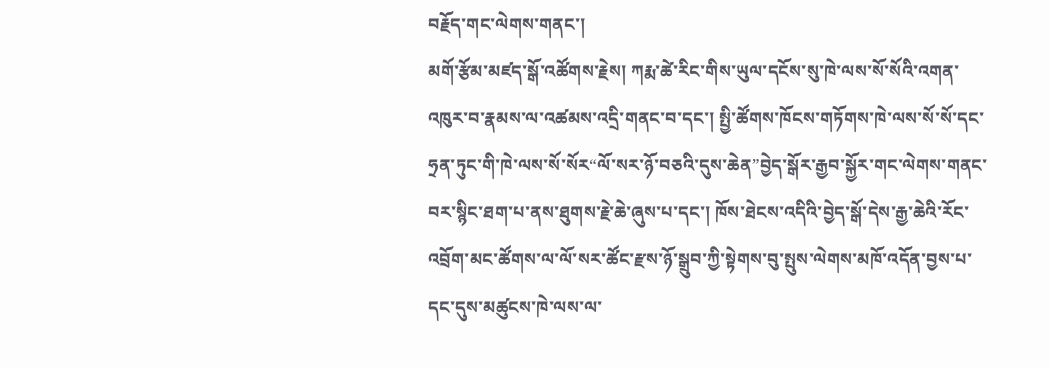བརྗོད་གང་ལེགས་གནང་།
མགོ་རྩོམ་མཛད་སྒོ་འཚོགས་རྗེས། ཀརྨ་ཚེ་རིང་གིས་ཡུལ་དངོས་སུ་ཁེ་ལས་སོ་སོའི་འགན་འཁུར་བ་རྣམས་ལ་འཚམས་འདྲི་གནང་བ་དང་། སྤྱི་ཚོགས་ཁོངས་གཏོགས་ཁེ་ལས་སོ་སོ་དང་ཧྲན་ཏུང་གི་ཁེ་ལས་སོ་སོར“ལོ་སར་ཉོ་བཅའི་དུས་ཆེན”བྱེད་སྒོར་རྒྱབ་སྐྱོར་གང་ལེགས་གནང་བར་སྙིང་ཐག་པ་ནས་ཐུགས་རྗེ་ཆེ་ཞུས་པ་དང་། ཁོས་ཐེངས་འདིའི་བྱེད་སྒོ་དེས་རྒྱ་ཆེའི་རོང་འབྲོག་མང་ཚོགས་ལ་ལོ་སར་ཚོང་རྫས་ཉོ་སྒྲུབ་ཀྱི་སྟེགས་བུ་སྤུས་ལེགས་མཁོ་འདོན་བྱས་པ་དང་དུས་མཚུངས་ཁེ་ལས་ལ་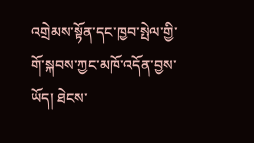འགྲེམས་སྟོན་དང་ཁྱབ་སྤེལ་གྱི་གོ་སྐབས་ཀྱང་མཁོ་འདོན་བྱས་ཡོད། ཐེངས་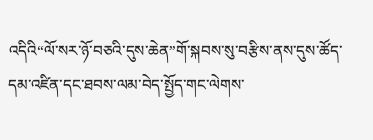འདིའི“ལོ་སར་ཉོ་བཅའི་དུས་ཆེན”གོ་སྐབས་སུ་བརྩིས་ནས་དུས་ཚོད་དམ་འཛིན་དང་ཐབས་ལམ་བེད་སྤྱོད་གང་ལེགས་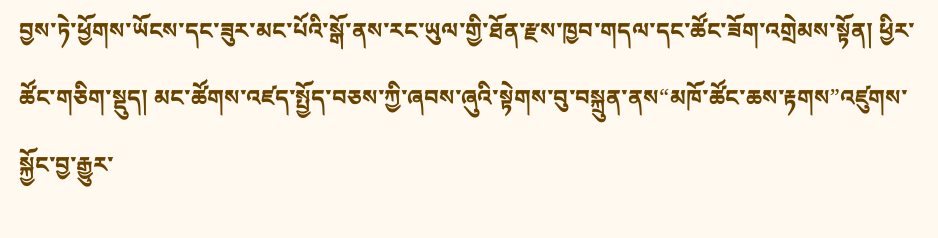བྱས་ཏེ་ཕྱོགས་ཡོངས་དང་ཟུར་མང་པོའི་སྒོ་ནས་རང་ཡུལ་གྱི་ཐོན་རྫས་ཁྱབ་གདལ་དང་ཚོང་ཟོག་འགྲེམས་སྟོན། ཕྱིར་ཚོང་གཅིག་སྡུད། མང་ཚོགས་འཛད་སྤྱོད་བཅས་ཀྱི་ཞབས་ཞུའི་སྟེགས་བུ་བསྐྲུན་ནས“མཁོ་ཚོང་ཆས་རྟགས”འཛུགས་སྐྱོང་བྱ་རྒྱུར་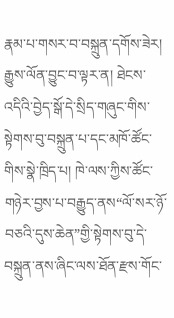རྣམ་པ་གསར་བ་བསྐྲུན་དགོས་ཟེར།
རྒྱུས་ལོན་བྱུང་བ་ལྟར་ན། ཐེངས་འདིའི་བྱེད་སྒོ་དེ་སྲིད་གཞུང་གིས་སྟེགས་བུ་བསྐྲུན་པ་དང་མཁོ་ཚོང་གིས་སྣེ་ཁྲིད་པ། ཁེ་ལས་ཀྱིས་ཚོང་གཉེར་བྱས་པ་བརྒྱུད་ནས“ལོ་སར་ཉོ་བཅའི་དུས་ཆེན”གྱི་སྟེགས་བུ་དེ་བསྐྲུན་ནས་ཞིང་ལས་ཐོན་རྫས་གོང་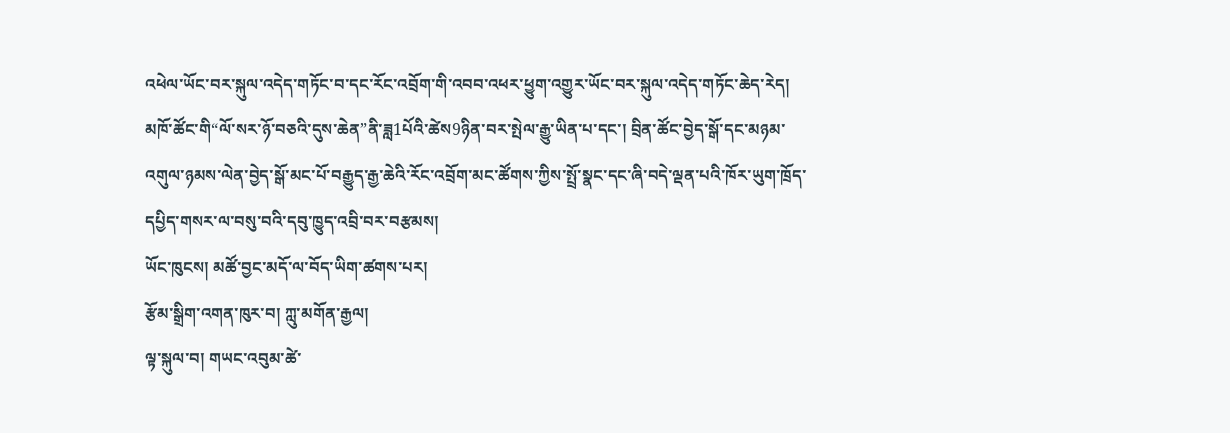འཕེལ་ཡོང་བར་སྐུལ་འདེད་གཏོང་བ་དང་རོང་འབྲོག་གི་འབབ་འཕར་ཕྱུག་འགྱུར་ཡོང་བར་སྐུལ་འདེད་གཏོང་ཆེད་རེད། མཁོ་ཚོང་གི“ལོ་སར་ཉོ་བཅའི་དུས་ཆེན”ནི་ཟླ1པོའི་ཚེས9ཉིན་བར་སྤེལ་རྒྱུ་ཡིན་པ་དང་། བྲིན་ཚོང་བྱེད་སྒོ་དང་མཉམ་འགུལ་ཉམས་ལེན་བྱེད་སྒོ་མང་པོ་བརྒྱུད་རྒྱ་ཆེའི་རོང་འབྲོག་མང་ཚོགས་ཀྱིས་སྤྲོ་སྣང་དང་ཞི་བདེ་ལྡན་པའི་ཁོར་ཡུག་ཁྲོད་དཔྱིད་གསར་ལ་བསུ་བའི་དབུ་ཁྱུད་འབྲི་བར་བརྩམས།
ཡོང་ཁུངས། མཚོ་བྱང་མདོ་ལ་བོད་ཡིག་ཚགས་པར།
རྩོམ་སྒྲིག་འགན་ཁུར་བ། ཀླུ་མགོན་རྒྱལ།
ལྟ་སྐུལ་བ། གཡང་འབུམ་ཚེ་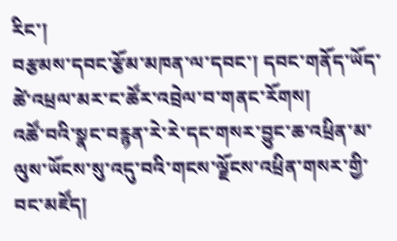རིང་།
བརྩམས་དབང་རྩོམ་མཁན་ལ་དབང་། དབང་གནོད་ཡོད་ཚེ་འཕྲལ་མར་ང་ཚོར་འབྲེལ་བ་གནང་རོགས།
འཚོ་བའི་སྣང་བརྙན་རེ་རེ་དང་གསར་བྱུང་ཆ་འཕྲིན་མ་ལུས་ཡོངས་སུ་འདུ་བའི་གངས་ལྗོངས་འཕྲིན་གསར་གྱི་བང་མཛོད།